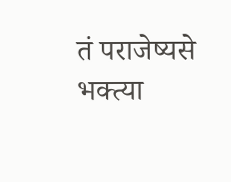तं पराजेष्यसे भक्त्या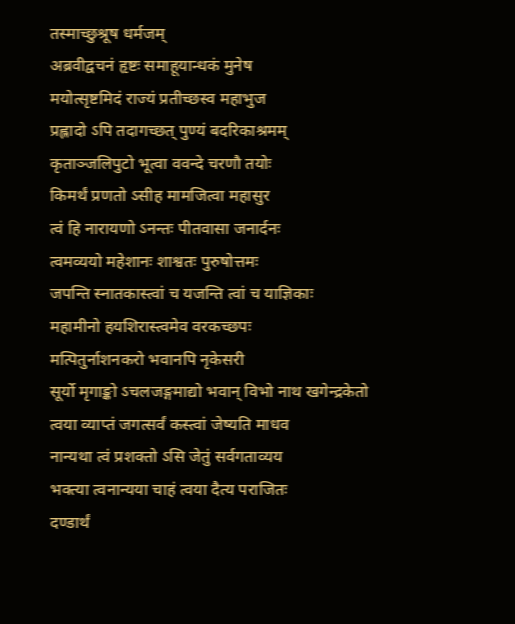तस्माच्छुश्रूष धर्मजम्
अब्रवीद्वचनं हृष्टः समाहूयान्धकं मुनेष
मयोत्सृष्टमिदं राज्यं प्रतीच्छस्व महाभुज
प्रह्लादो ऽपि तदागच्छत् पुण्यं बदरिकाश्रमम्
कृताञ्जलिपुटो भूत्वा ववन्दे चरणौ तयोः
किमर्थं प्रणतो ऽसीह मामजित्वा महासुर
त्वं हि नारायणो ऽनन्तः पीतवासा जनार्दनः
त्वमव्ययो महेशानः शाश्वतः पुरुषोत्तमः
जपन्ति स्नातकास्त्वां च यजन्ति त्वां च याज्ञिकाः
महामीनो हयशिरास्त्वमेव वरकच्छपः
मत्पितुर्नाशनकरो भवानपि नृकेसरी
सूर्यो मृगाङ्को ऽचलजङ्गमाद्यो भवान् विभो नाथ खगेन्द्रकेतो
त्वया व्याप्तं जगत्सर्वं कस्त्वां जेष्यति माधव
नान्यथा त्वं प्रशक्तो ऽसि जेतुं सर्वगताव्यय
भक्त्या त्वनान्यया चाहं त्वया दैत्य पराजितः
दण्डार्थं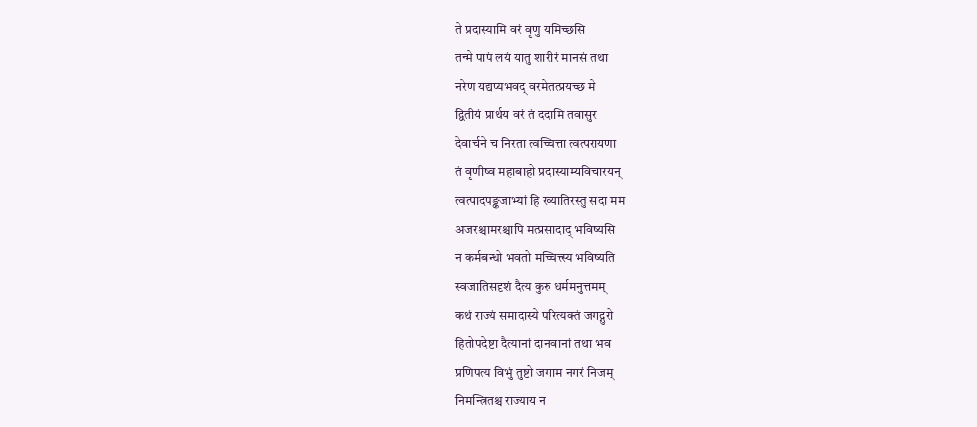ते प्रदास्यामि वरं वृणु यमिच्छसि
तन्मे पापं लयं यातु शारीरं मानसं तथा
नरेण यद्यप्यभवद् वरमेतत्प्रयच्छ मे
द्वितीयं प्रार्थय वरं तं ददामि तवासुर
देवार्चने च निरता त्वच्चित्ता त्वत्परायणा
तं वृणीष्व महाबाहो प्रदास्याम्यविचारयन्
त्वत्पादपङ्कजाभ्यां हि ख्यातिरस्तु सदा मम
अजरश्चामरश्चापि मत्प्रसादाद् भविष्यसि
न कर्मबन्धो भवतो मच्चित्त्स्य भविष्यति
स्वजातिसदृशं दैत्य कुरु धर्ममनुत्तमम्
कथं राज्यं समादास्ये परित्यक्तं जगद्गुरो
हितोपदेष्टा दैत्यानां दानवानां तथा भव
प्रणिपत्य विभुं तुष्टो जगाम नगरं निजम्
निमन्त्रितश्च राज्याय न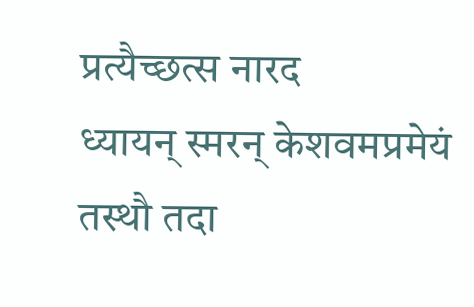प्रत्यैच्छत्स नारद
ध्यायन् स्मरन् केशवमप्रमेयं तस्थौ तदा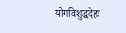योगविशुद्धदेहः